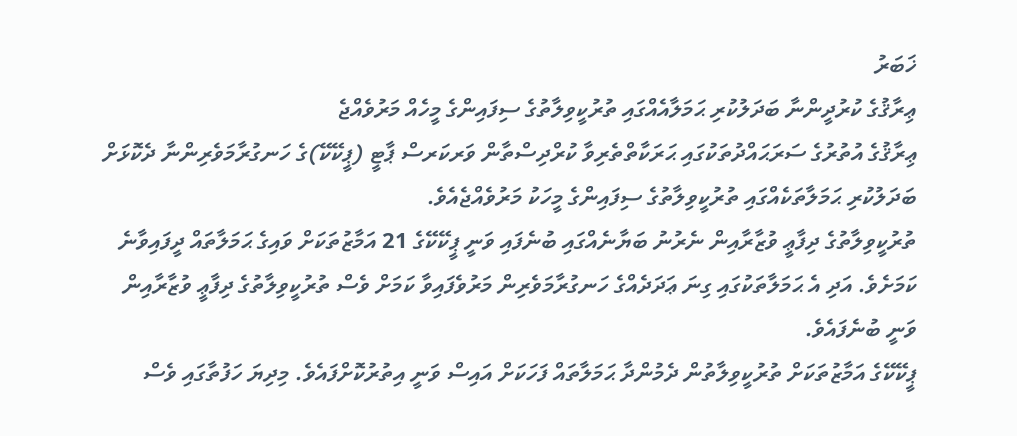ޚަބަރު
ޢިރާޤުގެ ކުރުދީންނާ ބަދަލުކުރި ޙަމަލާއެއްގައި ތުރުކީވިލާތުގެ ސިފައިންގެ މީހެއް މަރުވެއްޖެ
ޢިރާޤުގެ އުތުރުގެ ސަރަޙައްދުތަކުގައި ޙަރަކާތްތެރިވާ ކުރްދިސްތާން ވަރކަރސް ޕާޓީ (ޕީކޭކޭ)ގެ ހަނގުރާމަވެރިންނާ ދެކޮޅަށް ބަދަލުކުރި ޙަމަލާތަކެއްގައި ތުރުކީވިލާތުގެ ސިފައިންގެ މީހަކު މަރުވެއްޖެއެވެ.
ތުރުކީވިލާތުގެ ދިފާޢީ ވުޒާރާއިން ނެރުނު ބަޔާނެއްގައި ބުނެފައި ވަނީ ޕީކޭކޭގެ 21 އަމާޒުތަކަށް ވައިގެ ޙަމަލާތައް ދީފައިވާނެ ކަމަށެވެ. އަދި އެ ޙަމަލާތަކުގައި ގިނަ ޢަދަދެއްގެ ހަނގުރާމަވެރިން މަރުވެފައިވާ ކަމަށް ވެސް ތުރުކީވިލާތުގެ ދިފާޢީ ވުޒާރާއިން ވަނީ ބުނެފައެވެ.
ޕީކޭކޭގެ އަމާޒުތަކަށް ތުރުކީވިލާތުން ދެމުންދާ ޙަމަލާތައް ފަހަކަށް އައިސް ވަނީ އިތުރުކޮށްފައެވެ. މިދިޔަ ހަފުތާގައި ވެސް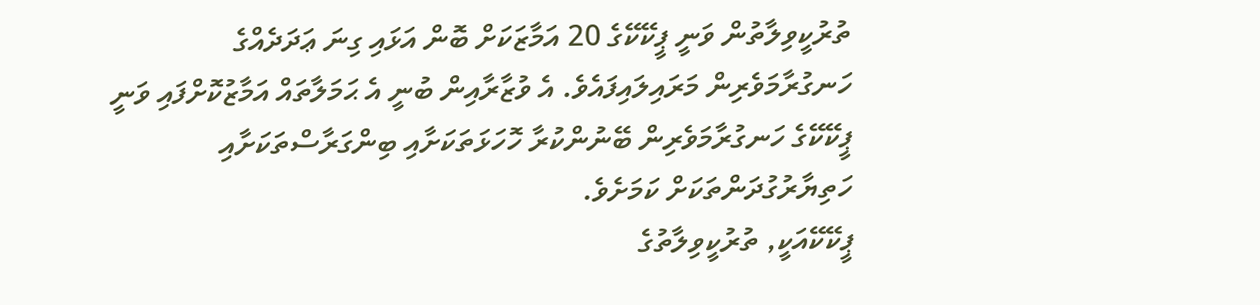ތުރުކީވިލާތުން ވަނީ ޕީކޭކޭގެ 20 އަމާޒަކަށް ބޮން އަޅައި ގިނަ ޢަދަދެއްގެ ހަނގުރާމަވެރިން މަރައިލައިފައެވެ. އެ ވުޒާރާއިން ބުނީ އެ ޙަމަލާތައް އަމާޒުކޮށްފައި ވަނީ ޕީކޭކޭގެ ހަނގުރާމަވެރިން ބޭނުންކުރާ ހޮހަޅަތަކަށާއި ބިންގަރާސްތަކަށާއި ހަތިޔާރުގުދަންތަކަށް ކަމަށެވެ.
ޕީކޭކޭއަކީ, ތުރުކީވިލާތުގެ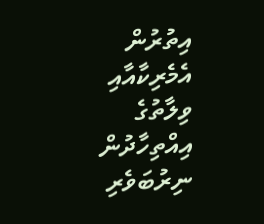އިތުރުން އެމެރިކާއާއި ވިލާތުގެ އިއްތިހާދުން ނިރުބަވެރި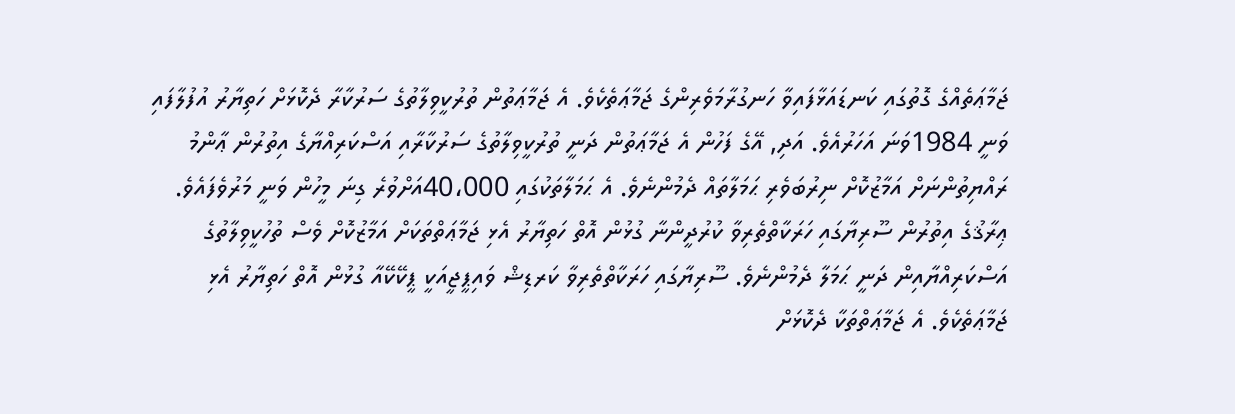ޖަމާޢަތެއްގެ ގޮތުގައި ކަނޑައަޅާފައިވާ ހަނގުރާމަވެރިންގެ ޖަމާޢަތެކެވެ. އެ ޖަމާޢަތުން ތުރުކީވިލާތުގެ ސަރުކާރާ ދެކޮޅަށް ހަތިޔާރު އުފުލާފައި ވަނީ 1984ވަނަ އަހަރުއެވެ. އަދި, އޭގެ ފަހުން އެ ޖަމާޢަތުން ދަނީ ތުރުކީވިލާތުގެ ސަރުކާރާއި އަސްކަރިއްޔާގެ އިތުރުން ޢާންމު ރައްޔިތުންނަށް އަމާޒުކޮށް ނިރުބަވެރި ޙަމަލާތައް ދެމުންނެވެ. އެ ޙަމަލާތަކުގައި 40،000އަށްވުރެ ގިނަ މީހުން ވަނީ މަރުވެފައެވެ.
ޢިރާޤުގެ އިތުރުން ސޫރިޔާގައި ހަރަކާތްތެރިވާ ކުރުދީންނާ ގުޅުން އޮތް ހަތިޔާރު އެޅި ޖަމާޢަތްތަކަށް އަމާޒުކޮށް ވެސް ތުހުކީވިލާތުގެ އަސްކަރިއްޔާއިން ދަނީ ޙަމަލާ ދެމުންނެވެ. ސޫރިޔާގައި ހަރަކާތްތެރިވާ ކަރޑިޝް ވައިޕީޖީއަކީ ޕީކޭކޭއާ ގުޅުން އޮތް ހަތިޔާރު އެޅި ޖަމާޢަތެކެވެ. އެ ޖަމާޢަތްތަކާ ދެކޮޅަށް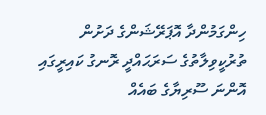ހިންގަމުންދާ އޮޕަރޭޝަންގެ ދަށުން ތުރުކީވިލާތުގެ ސަރަޙައްދީ ރޮނގު ކައިރީގައި އޮންނަ ސޫރިޔާގެ ބައެއް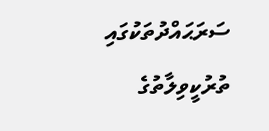ސަރަޙައްދުތަކުގައި ތުރުކީވިލާތުގެ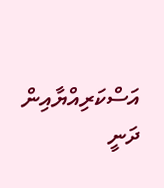އަސްކަރިއްޔާއިން ދަނީ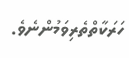ހަރަކާތްތެރިވަމުންނެވެ.